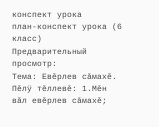конспект урока
план-конспект урока (6 класс)
Предварительный просмотр:
Тема: Евěрлев сăмахě.
Пěлÿ тěллевě: 1.Мěн вăл евěрлев сăмахě;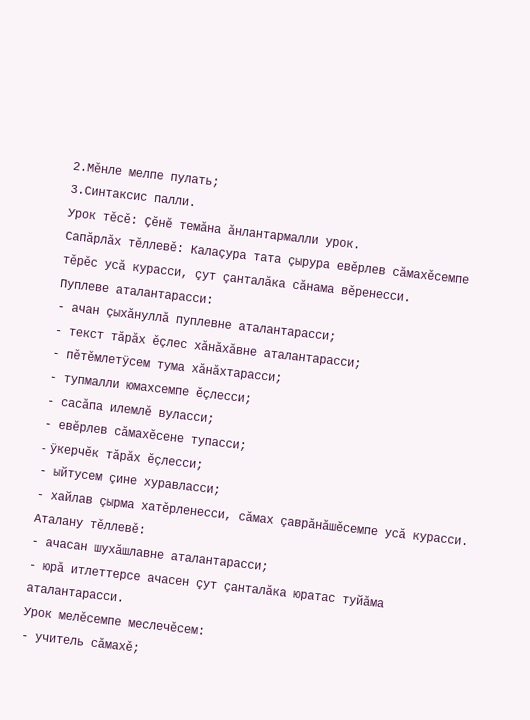2.Мěнле мелпе пулать;
3.Синтаксис палли.
Урок тěсě: Çĕнĕ темăна ăнлантармалли урок.
Сапăрлăх тěллевě: Калаçура тата çырура евěрлев сăмахěсемпе тěрěс усă курасси, çут çанталăка сăнама вěренесси.
Пуплеве аталантарасси:
- ачан çыхăнуллă пуплевне аталантарасси;
- текст тăрăх ěçлес хăнăхăвне аталантарасси;
- пěтěмлетÿсем тума хăнăхтарасси;
- тупмалли юмахсемпе ěçлесси;
- сасăпа илемлě вуласси;
- евĕрлев сăмахĕсене тупасси;
- ÿкерчĕк тăрăх ĕçлесси;
- ыйтусем çине хуравласси;
- хайлав çырма хатěрленесси, сăмах çаврăнăшěсемпе усă курасси.
Аталану тěллевě:
- ачасан шухăшлавне аталантарасси;
- юрă итлеттерсе ачасен çут çанталăка юратас туйăма аталантарасси.
Урок мелěсемпе меслечěсем:
- учитель сăмахě;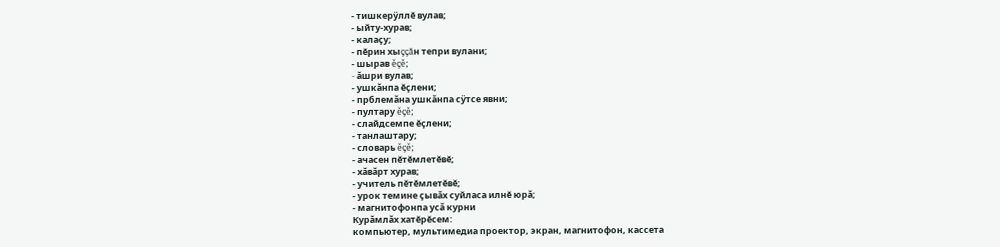- тишкерÿллě вулав;
- ыйту-хурав;
- калаçу;
- пěрин хыççăн тепри вулани;
- шырав ěçě;
- ăшри вулав;
- ушкăнпа ěçлени;
- прблемăна ушкăнпа сÿтсе явни;
- пултару ěçě;
- слайдсемпе ěçлени;
- танлаштару;
- словарь ěçě;
- ачасен пěтěмлетěвě;
- хăвăрт хурав;
- учитель пěтěмлетěвě;
- урок темине çывăх суйласа илнě юрă;
- магнитофонпа усă курни
Курăмлăх хатěрěсем:
компьютер, мультимедиа проектор, экран, магнитофон, кассета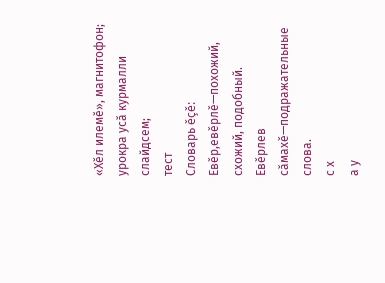«Хĕл илемĕ», магнитофон;
урокра усă курмалли слайдсем;
тест
Словарь ěçě: Евěр,евěрлě—похожий, схожий, подобный.
Евěрлев сăмахě—подражательные слова.
с х
а у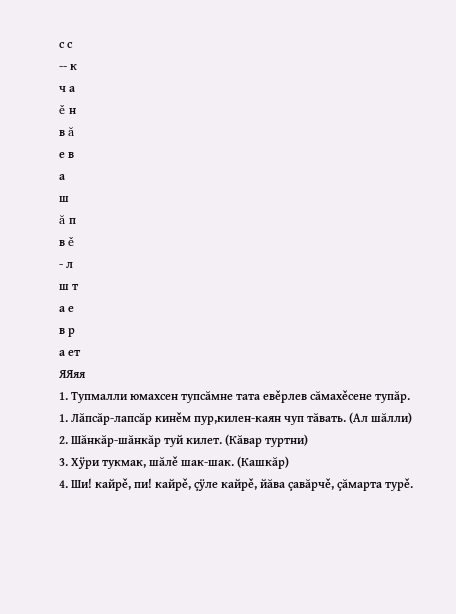с с
-- к
ч а
ě н
в ă
е в
а
ш
ă п
в ě
- л
ш т
а е
в р
а ет
ЯЯяя
1. Тупмалли юмахсен тупсăмне тата евěрлев сăмахěсене тупăр.
1. Лăпсăр-лапсăр кинěм пур,килен-каян чуп тăвать. (Ал шăлли)
2. Шăнкăр-шăнкăр туй килет. (Кăвар туртни)
3. Хÿри тукмак, шăлě шак-шак. (Кашкăр)
4. Ши! кайрě, пи! кайрě, çÿле кайрě, йăва çавăрчě, çăмарта турě.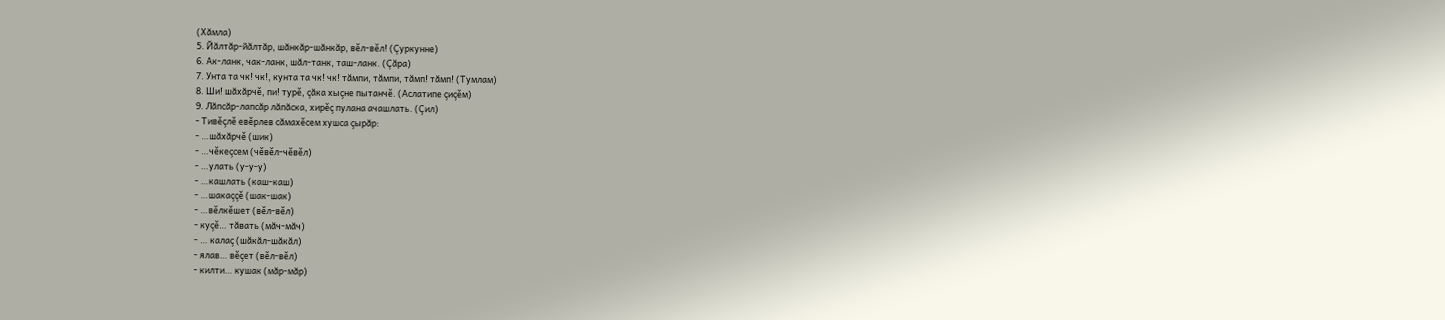(Хăмла)
5. Йăлтăр-йăлтăр, шăнкăр-шăнкăр, вěл-вěл! (Çуркунне)
6. Ак-ланк, чак-ланк, шăл-танк, таш-ланк. (Çăра)
7. Унта та чк! чк!, кунта та чк! чк! тăмпи, тăмпи, тăмп! тăмп! (Тумлам)
8. Ши! шăхăрчě, пи! турě, çăка хыçне пытанчě. (Аслатипе çиçěм)
9. Лăпсăр-лапсăр лăпăска, хирěç пулана ачашлать. (Çил)
- Тивěçлě евěрлев сăмахěсем хушса çырăр:
- …шăхăрчě (шик)
- …чěкеçсем (чěвěл-чěвěл)
- …улать (у-у-у)
- …кашлать (каш-каш)
- …шакаççě (шак-шак)
- …вěлкěшет (вěл-вěл)
- куçě… тăвать (мăч-мăч)
- … калаç (шăкăл-шăкăл)
- ялав… вěçет (вěл-вěл)
- килти… кушак (мăр-мăр)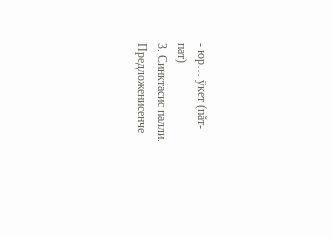- юр… ÿкет (пăт-пат)
3. Синктасис палли. Предложенисенче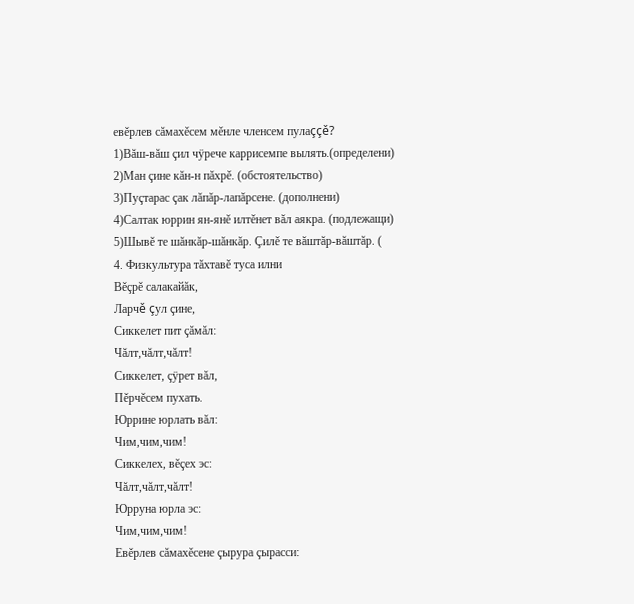евěрлев сăмахěсем мěнле членсем пулаççě?
1)Вăш-вăш çил чÿрече каррисемпе вылять.(определени)
2)Ман çине кăн-н пăхрě. (обстоятельство)
3)Пуçтарас çак лăпăр-лапăрсене. (дополнени)
4)Салтак юррин ян-янě илтěнет вăл аякра. (подлежащи)
5)Шывě те шăнкăр-шăнкăр. Çилě те вăштăр-вăштăр. (
4. Физкультура тăхтавě туса илни
Вěçрě салакайăк,
Ларчě çул çине,
Сиккелет пит çăмăл:
Чăлт,чăлт,чăлт!
Сиккелет, çÿрет вăл,
Пěрчěсем пухать.
Юррине юрлать вăл:
Чим,чим,чим!
Сиккелех, вěçех эс:
Чăлт,чăлт,чăлт!
Юрруна юрла эс:
Чим,чим,чим!
Евěрлев сăмахěсене çырура çырасси: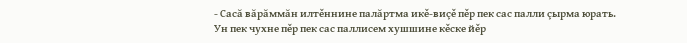- Сасă вăрăммăн илтěннине палăртма икě-виçě пěр пек сас палли çырма юрать. Ун пек чухне пěр пек сас паллисем хушшине кěске йěр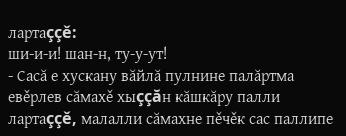лартаççě:
ши-и-и! шан-н, ту-у-ут!
- Сасă е хускану вăйлă пулнине палăртма евěрлев сăмахě хыççăн кăшкăру палли лартаççě, малалли сăмахне пěчěк сас паллипе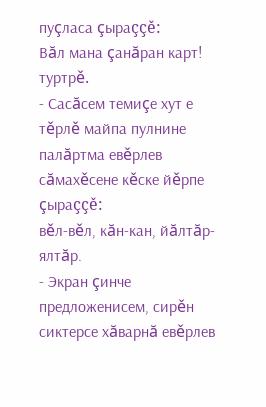пуçласа çыраççě:
Вăл мана çанăран карт! туртрě.
- Сасăсем темиçе хут е тěрлě майпа пулнине палăртма евěрлев сăмахěсене кěске йěрпе çыраççě:
вěл-вěл, кăн-кан, йăлтăр-ялтăр.
- Экран çинче предложенисем, сирěн сиктерсе хăварнă евěрлев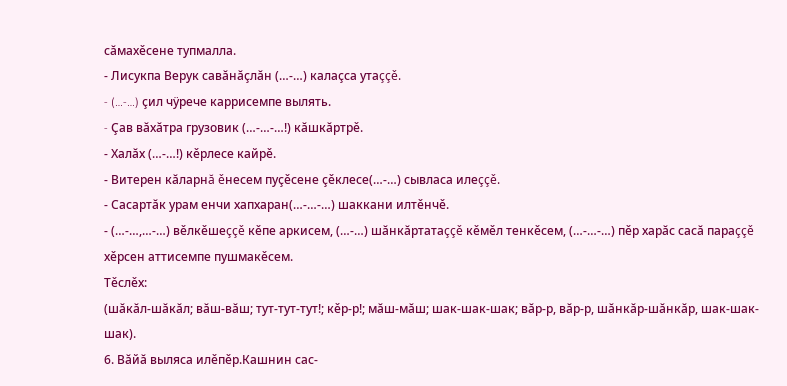сăмахěсене тупмалла.
- Лисукпа Верук савăнăçлăн (…-…) калаçса утаççě.
- (…-…) çил чÿрече каррисемпе вылять.
- Çав вăхăтра грузовик (…-…-…!) кăшкăртрě.
- Халăх (…-…!) кěрлесе кайрě.
- Витерен кăларнă ěнесем пуçěсене çěклесе(…-…) сывласа илеççě.
- Сасартăк урам енчи хапхаран(…-…-…) шаккани илтěнчě.
- (…-…,…-…) вěлкěшеççě кěпе аркисем, (…-…) шăнкăртатаççě кěмěл тенкěсем, (…-…-…) пěр харăс сасă параççě хěрсен аттисемпе пушмакěсем.
Тěслěх:
(шăкăл-шăкăл; вăш-вăш; тут-тут-тут!; кěр-р!; мăш-мăш; шак-шак-шак; вăр-р, вăр-р, шăнкăр-шăнкăр, шак-шак-шак).
6. Вăйă выляса илěпěр.Кашнин сас-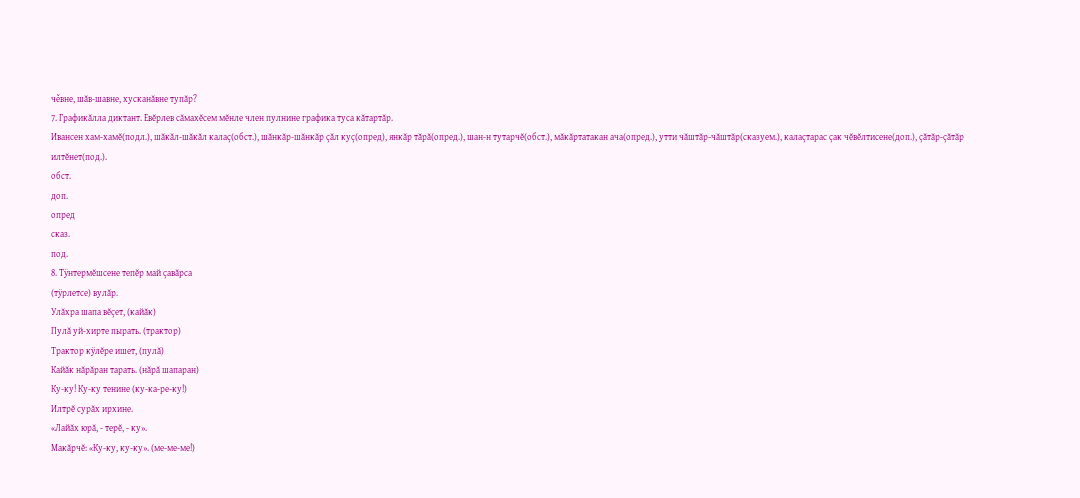чěвне, шăв-шавне, хусканăвне тупăр?
7. Графикăлла диктант. Евĕрлев сăмахĕсем мĕнле член пулнине графика туса кăтартăр.
Ивансен хам-хамĕ(подл.), шăкăл-шăкăл калаç(обст.), шăнкăр-шăнкăр çăл куç(опред), янкăр тăрă(опред.), шан-н тутарчĕ(обст.), мăкăртатакан ача(опред.), утти чăштăр-чăштăр(сказуем.), калаçтарас çак чĕвĕлтисене(доп.), çăтăр-çăтăр илтĕнет(под.).
обст.
доп.
опред
сказ.
под.
8. Тÿнтермĕшсене тепĕр май çавăрса
(тÿрлетсе) вулăр.
Улăхра шапа вĕçет, (кайăк)
Пулă уй-хирте пырать. (трактор)
Трактор кÿлĕре ишет, (пулă)
Кайăк нăрăран тарать. (нăрă шапаран)
Ку-ку! Ку-ку тенине (ку-ка-ре-ку!)
Илтрĕ сурăх ирхине.
«Лайăх юрă, - терĕ, - ку».
Макăрчĕ: «Ку-ку, ку-ку». (ме-ме-ме!)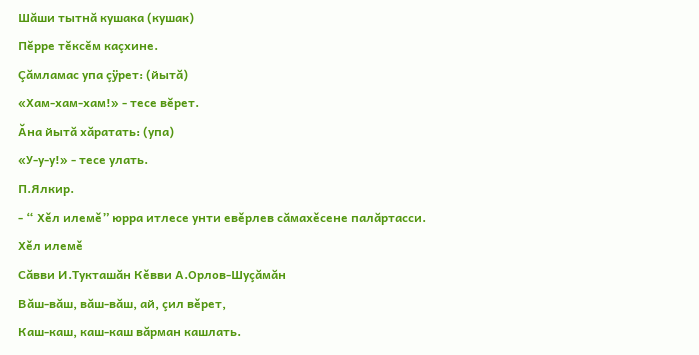Шăши тытнă кушака (кушак)
Пĕрре тĕксĕм каçхине.
Çăмламас упа çÿрет: (йытă)
«Хам-хам-хам!» - тесе вĕрет.
Ăна йытă хăратать: (упа)
«У-у-у!» - тесе улать.
П.Ялкир.
- “ Хěл илемě” юрра итлесе унти евěрлев сăмахěсене палăртасси.
Хěл илемě
Сăвви И.Тукташăн Кěвви А.Орлов-Шуçăмăн
Вăш-вăш, вăш-вăш, ай, çил вěрет,
Каш-каш, каш-каш вăрман кашлать.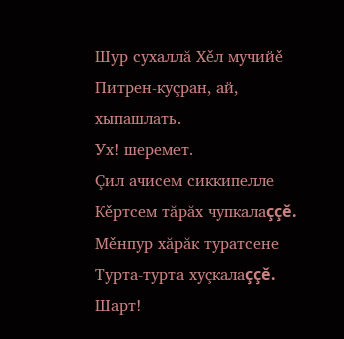Шур сухаллă Хěл мучийě
Питрен-куçран, ай, хыпашлать.
Ух! шеремет.
Çил ачисем сиккипелле
Кěртсем тăрăх чупкалаççě.
Мěнпур хăрăк туратсене
Турта-турта хуçкалаççě.
Шарт!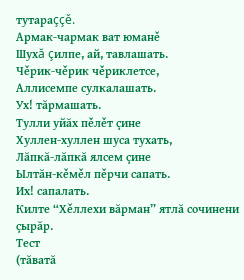тутараççě.
Армак-чармак ват юманě
Шухă çилпе, ай, тавлашать.
Чěрик-чěрик чěриклетсе,
Аллисемпе сулкалашать.
Ух! тăрмашать.
Тулли уйăх пěлěт çине
Хуллен-хуллен шуса тухать,
Лăпкă-лăпкă ялсем çине
Ылтăн-кěмěл пěрчи сапать.
Их! сапалать.
Килте “Хěллехи вăрман” ятлă сочинени çырăр.
Тест
(тăватă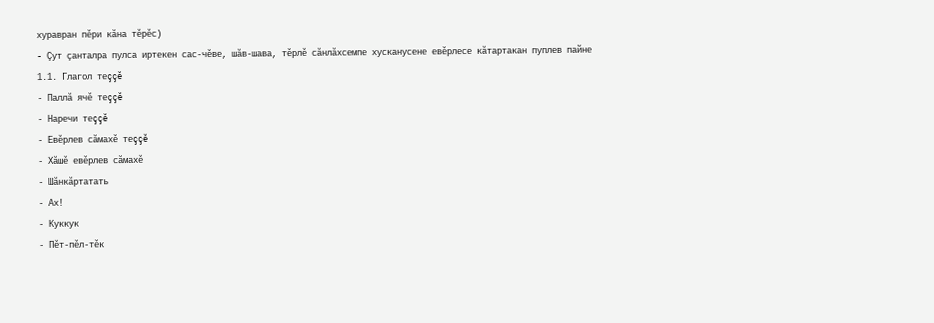хуравран пěри кăна тěрěс)
- Çут çанталра пулса иртекен сас-чěве, шăв-шава, тěрлě сăнлăхсемпе хусканусене евěрлесе кăтартакан пуплев пайне
1.1. Глагол теççě
- Паллă ячě теççě
- Наречи теççě
- Евěрлев сăмахě теççě
- Хăшě евěрлев сăмахě
- Шăнкăртатать
- Ах!
- Куккук
- Пěт-пěл-тěк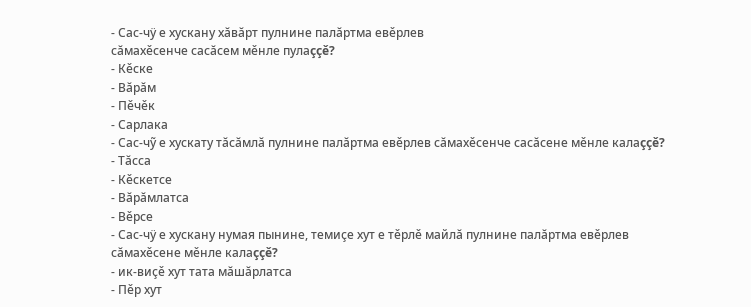- Сас-чÿ е хускану хăвăрт пулнине палăртма евěрлев
сăмахěсенче сасăсем мěнле пулаççě?
- Кěске
- Вăрăм
- Пěчěк
- Сарлака
- Сас-чỹ е хускату тăсăмлă пулнине палăртма евěрлев сăмахěсенче сасăсене мěнле калаççě?
- Тăсса
- Кěскетсе
- Вăрăмлатса
- Вěрсе
- Сас-чÿ е хускану нумая пынине, темиçе хут е тěрлě майлă пулнине палăртма евěрлев сăмахěсене мěнле калаççě?
- ик-виçě хут тата мăшăрлатса
- Пěр хут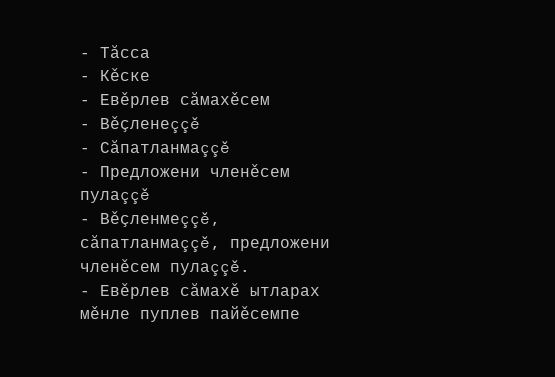- Тăсса
- Кěске
- Евěрлев сăмахěсем
- Вěçленеççě
- Сăпатланмаççě
- Предложени членěсем пулаççě
- Вěçленмеççě, сăпатланмаççě, предложени членěсем пулаççě.
- Евěрлев сăмахě ытларах мěнле пуплев пайěсемпе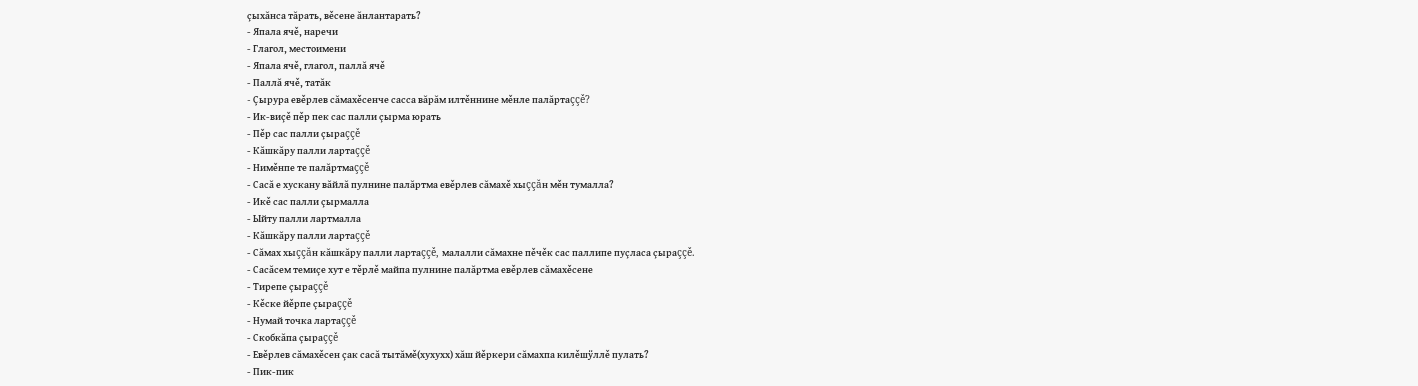çыхăнса тăрать, вěсене ăнлантарать?
- Япала ячě, наречи
- Глагол, местоимени
- Япала ячě, глагол, паллă ячě
- Паллă ячě, татăк
- Çырура евěрлев сăмахěсенче сасса вăрăм илтěннине мěнле палăртаççě?
- Ик-виçě пěр пек сас палли çырма юрать
- Пěр сас палли çыраççě
- Кăшкăру палли лартаççě
- Нимěнпе те палăртмаççě
- Сасă е хускану вăйлă пулнине палăртма евěрлев сăмахě хыççăн мěн тумалла?
- Икě сас палли çырмалла
- Ыйту палли лартмалла
- Кăшкăру палли лартаççě
- Сăмах хыççăн кăшкăру палли лартаççě, малалли сăмахне пěчěк сас паллипе пуçласа çыраççě.
- Сасăсем темиçе хут е тěрлě майпа пулнине палăртма евěрлев сăмахěсене
- Тирепе çыраççě
- Кěске йěрпе çыраççě
- Нумай точка лартаççě
- Скобкăпа çыраççě
- Евěрлев сăмахěсен çак сасă тытăмě(хухухх) хăш йěркери сăмахпа килěшÿллě пулать?
- Пик-пик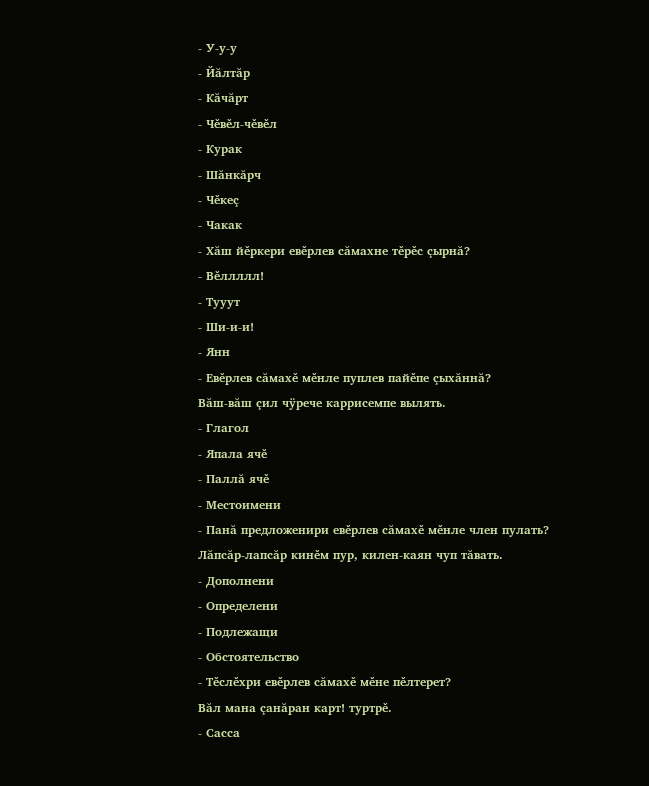- У-у-у
- Йăлтăр
- Кăчăрт
- Чěвěл-чěвěл
- Курак
- Шăнкăрч
- Чěкеç
- Чакак
- Хăш йěркери евěрлев сăмахне тěрěс çырнă?
- Вěллллл!
- Тууут
- Ши-и-и!
- Янн
- Евěрлев сăмахě мěнле пуплев пайěпе çыхăннă?
Вăш-вăш çил чÿрече каррисемпе вылять.
- Глагол
- Япала ячě
- Паллă ячě
- Местоимени
- Панă предложенири евěрлев сăмахě мěнле член пулать?
Лăпсăр-лапсăр кинěм пур, килен-каян чуп тăвать.
- Дополнени
- Определени
- Подлежащи
- Обстоятельство
- Тěслěхри евěрлев сăмахě мěне пěлтерет?
Вăл мана çанăран карт! туртрě.
- Сасса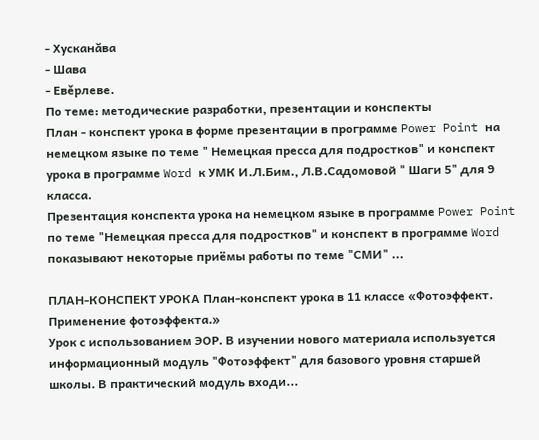- Хусканăва
- Шава
- Евěрлеве.
По теме: методические разработки, презентации и конспекты
План - конспект урока в форме презентации в программе Power Point на немецком языке по теме " Немецкая пресса для подростков" и конспект урока в программе Word к УМК И.Л.Бим., Л.В.Садомовой " Шаги 5" для 9 класса.
Презентация конспекта урока на немецком языке в программе Power Point по теме "Немецкая пресса для подростков" и конспект в программе Word показывают некоторые приёмы работы по теме "СМИ" ...

ПЛАН-КОНСПЕКТ УРОКА План-конспект урока в 11 классе «Фотоэффект. Применение фотоэффекта.»
Урок с использованием ЭОР. В изучении нового материала используется информационный модуль "Фотоэффект" для базового уровня старшей школы. В практический модуль входи...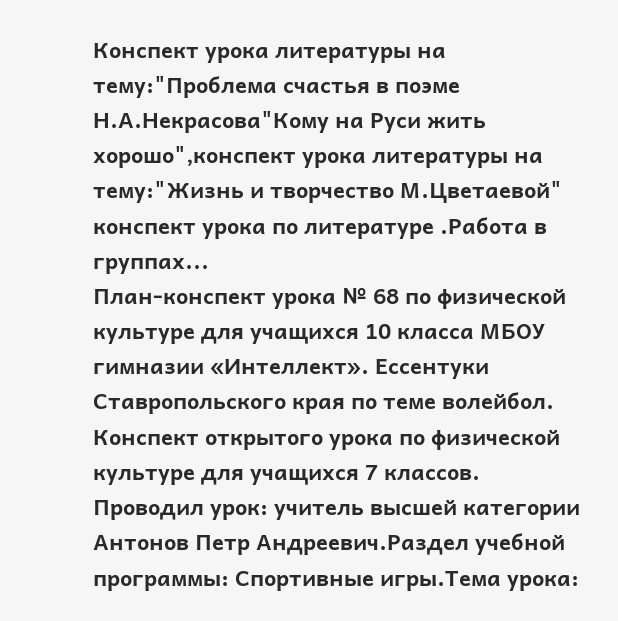Конспект урока литературы на тему:"Проблема счастья в поэме Н.А.Некрасова"Кому на Руси жить хорошо",конспект урока литературы на тему:"Жизнь и творчество М.Цветаевой"
конспект урока по литературе .Работа в группах...
План-конспект урока № 68 по физической культуре для учащихся 10 класса МБОУ гимназии «Интеллект». Ессентуки Ставропольского края по теме волейбол. Конспект открытого урока по физической культуре для учащихся 7 классов.
Проводил урок: учитель высшей категории Антонов Петр Андреевич.Раздел учебной программы: Спортивные игры.Тема урока: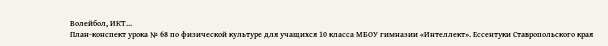Волейбол, ИКТ...
План-конспект урока № 68 по физической культуре для учащихся 10 класса МБОУ гимназии «Интеллект». Ессентуки Ставропольского края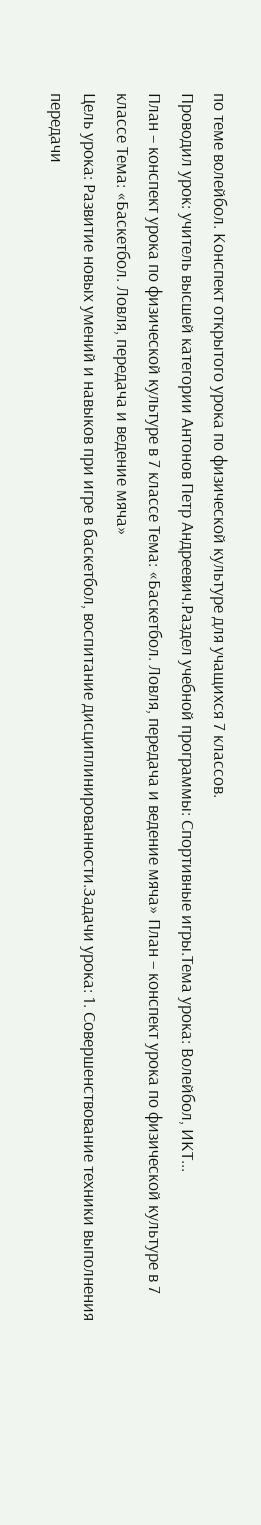по теме волейбол. Конспект открытого урока по физической культуре для учащихся 7 классов.
Проводил урок: учитель высшей категории Антонов Петр Андреевич.Раздел учебной программы: Спортивные игры.Тема урока: Волейбол, ИКТ...
План – конспект урока по физической культуре в 7 классе Тема: «Баскетбол. Ловля, передача и ведение мяча» План – конспект урока по физической культуре в 7 классе Тема: «Баскетбол. Ловля, передача и ведение мяча»
Цель урока: Развитие новых умений и навыков при игре в баскетбол, воспитание дисциплинированности.Задачи урока: 1. Совершенствование техники выполнения передачи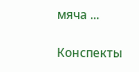мяча ...

Конспекты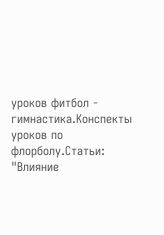уроков фитбол - гимнастика.Конспекты уроков по флорболу.Статьи: "Влияние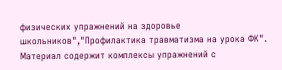физических упражнений на здоровье школьников","Профилактика травматизма на урока ФК".
Материал содержит комплексы упражнений с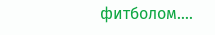фитболом....